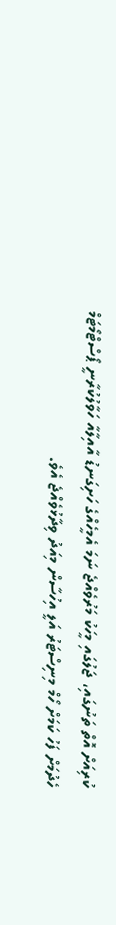ކުރިއަށް އޮތް ތަނުގައި، ޖަލުގައި މީހަކު މަރުވެއްޖެ ނަމަ އެމީހެއްގެ ހަށިގަނޑު އާއިލާއާ ހަވާލުކުރާނީ ޕޯސްޓްމޯޓަމް ހެދުމަށް ފަހު ކަމަށް ހޯމް މިނިސްޓަރު އަލީ އިހުސާން މިއަދު ވިދާޅުވެއްޖެ އެވެ.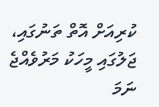ކުރިއަށް އޮތް ތަނުގައި، ޖަލުގައި މީހަކު މަރުވެއްޖެ ނަމަ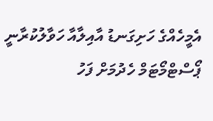އެމީހެއްގެ ހަށިގަނޑު އާއިލާއާ ހަވާލުކުރާނީ ޕޯސްޓްމޯޓަމް ހެދުމަށް ފަހު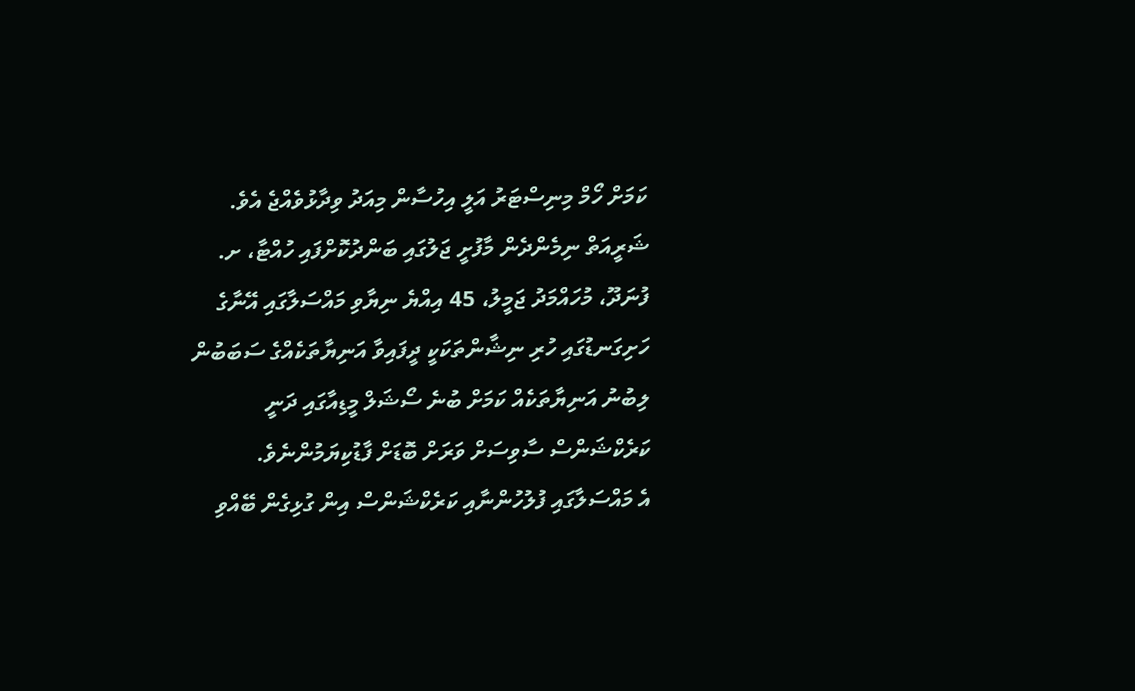ކަމަށް ހޯމް މިނިސްޓަރު އަލީ އިހުސާން މިއަދު ވިދާޅުވެއްޖެ އެވެ.
ޝަރީއަތް ނިމެންދެން މާފުށީ ޖަލުގައި ބަންދުކޮށްފައި ހުއްޓާ، ށ. ފުނަދޫ، މުހައްމަދު ޖަމީލު، 45 އިއްޔެ ނިޔާވި މައްސަލާގައި އޭނާގެ ހަށިގަނޑުގައި ހުރި ނިޝާންތަކަކީ ދީފައިވާ އަނިޔާތަކެއްގެ ސަބަބުން ލިބުނު އަނިޔާތަކެއް ކަމަށް ބުނެ ސޯޝަލް މީޑިއާގައި ދަނީ ކަރެކްޝަންސް ސާވިސަށް ވަރަށް ބޮޑަށް ފާޑުކިޔަމުންނެވެ.
އެ މައްސަލާގައި ފުލުހުންނާއި ކަރެކްޝަންސް އިން ގުޅިގެން ބޭއްވި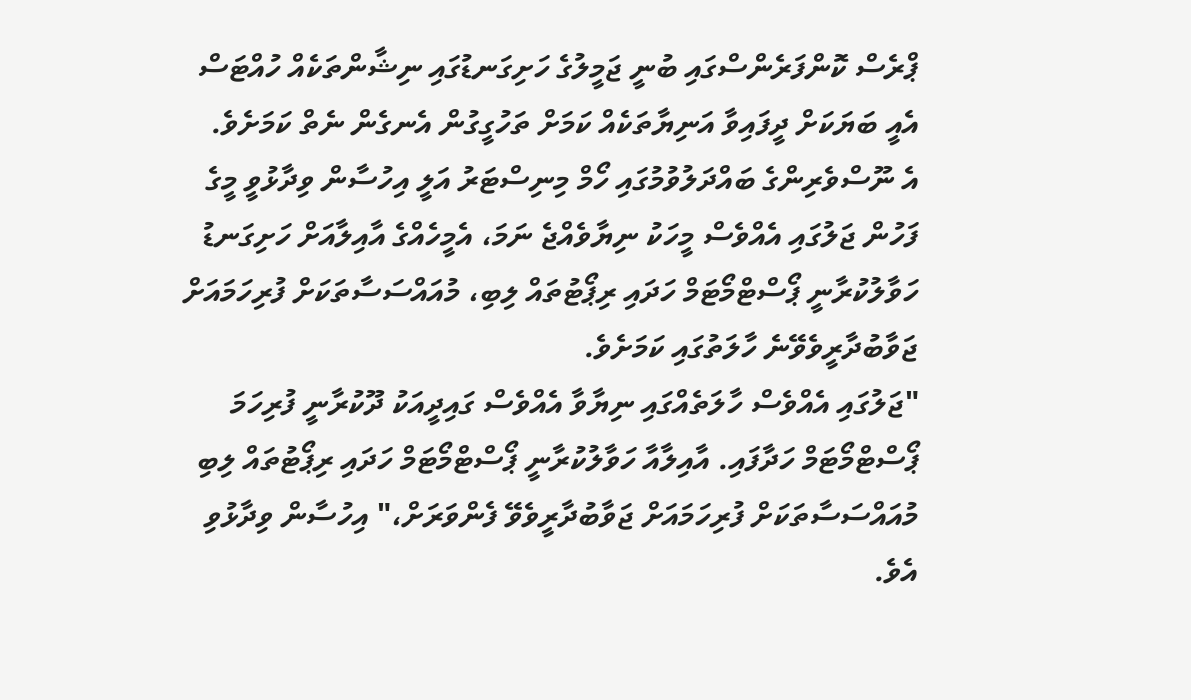ޕްރެސް ކޮންފަރެންސްގައި ބުނީ ޖަމީލުގެ ހަށިގަނޑުގައި ނިޝާންތަކެއް ހުއްޓަސް އެއީ ބަޔަކަށް ދީފައިވާ އަނިޔާތަކެއް ކަމަށް ތަހުގީގުން އެނގެން ނެތް ކަމަށެވެ.
އެ ނޫސްވެރިންގެ ބައްދަލުވުމުގައި ހޯމް މިނިސްޓަރު އަލީ އިހުސާން ވިދާޅުވީ މީގެ ފަހުން ޖަލުގައި އެއްވެސް މީހަކު ނިޔާވެއްޖެ ނަމަ، އެމީހެއްގެ އާއިލާއަށް ހަށިގަނޑު ހަވާލުކުރާނީ ޕޯސްޓްމޯޓަމް ހަދައި ރިޕޯޓުތައް ލިބި، މުއައްސަސާތަކަށް ފުރިހަމައަށް ޖަވާބުދާރީވެވޭނެ ހާލަތުގައި ކަމަށެވެ.
"ޖަލުގައި އެއްވެސް ހާލަތެއްގައި ނިޔާވާ އެއްވެސް ގައިދީއަކު ދޫކުރާނީ ފުރިހަމަ ޕޯސްޓްމޯޓަމް ހަދާފައި. އާއިލާއާ ހަވާލުކުރާނީ ޕޯސްޓްމޯޓަމް ހަދައި ރިޕޯޓުތައް ލިބި މުއައްސަސާތަކަށް ފުރިހަމައަށް ޖަވާބުދާރީވެވޭ ފެންވަރަށް،" އިހުސާން ވިދާޅުވި އެވެ.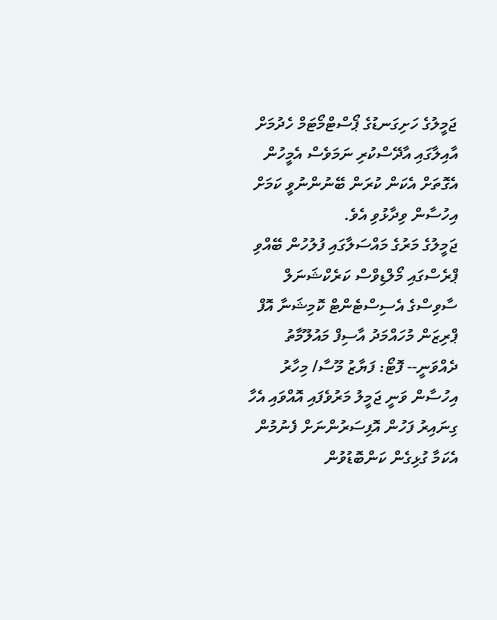ޖަމީލުގެ ހަށިގަނޑުގެ ޕޯސްޓްމޯޓަމް ހެދުމަށް އާއިލާގައި އާދޭސްކުރި ނަމަވެސް އެމީހުން އެގޮތަށް އެކަން ކުރަން ބޭނުންނުވީ ކަމަށް އިހުސާން ވިދާޅުވި އެވެ.
ޖަމީލުގެ މަރުގެ މައްސަލާގައި ފުލުހުން ބޭއްވި ޕްރެސްގައި މޯލްޑިވްސް ކަރެކްޝަނަލް ސާވިސްގެ އެސިސްޓެންޓް ކޮމިޝަނާ އޮފް ޕްރިޒަން މުހައްމަދު އާސިފް މައުލޫމާތު ދެއްވަނީ-- ފޮޓޯ: ފަޔާޒު މޫސާ/ މިހާރު
އިހުސާން ވަނީ ޖަމީލު މަރުވެފައި އޮއްވައި އެހާ ގިނައިރު ފަހުން އޮފިސަރުންނަށް ފެނުމުން އެކަމާ ގުޅިގެން ކަންބޮޑުވުން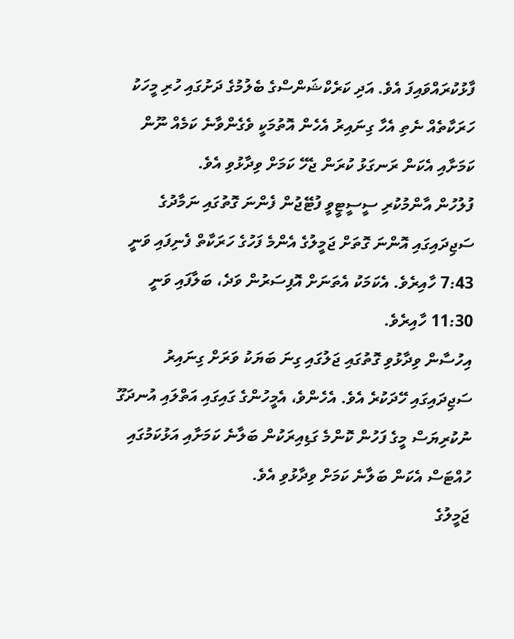ފާޅުކުރައްވައިފަ އެވެ. އަދި ކަރެކްޝަންސްގެ ބެލުމުގެ ދަށުގައި ހުރި މީހަކު ހަރަކާތެއް ނެތި އެހާ ގިނައިރު އެހެން އޮތުމަކީ ވެގެންވާނެ ކަމެއް ނޫން ކަމަށާއި އެކަން ރަނގަޅު ކުރަން ޖެހޭ ކަމަށް ވިދާޅުވި އެވެ.
ފުލުހުން އާންމުކުރި ސީސީޓީވީ ފުޓޭޖުން ފެންނަ ގޮތުގައި ނަމާދުގެ ސަޖިދައިގައި އޮންނަ ގޮތަށް ޖަމީލުގެ އެންމެ ފަހުގެ ހަރަކާތް ފެނިފައި ވަނީ 7:43 ހާއިރެވެ. އެކަމަކު އެތަނަށް އޮފިސަރުން ވަދެ، ބަލާފައި ވަނީ 11:30 ހާއިރެވެ.
އިހުސާން ވިދާޅުވި ގޮތުގައި ޖަލުގައި ގިނަ ބަޔަކު ވަރަށް ގިނައިރު ސަޖިދައިގައި ހޭދަކުރެ އެވެ. އެހެންވެ، އެމީހުންގެ ގައިގައި އަތްލައި އުނދަގޫ ނުކުރިޔަސް މީގެ ފަހުން ކޮންމެ ގަޑިއިރަކުން ބަލާނެ ކަމަށާއި އަޅުކަމުގައި ހުއްޓަސް އެކަން ބަލާނެ ކަމަށް ވިދާޅުވި އެވެ.
ޖަމީލުގެ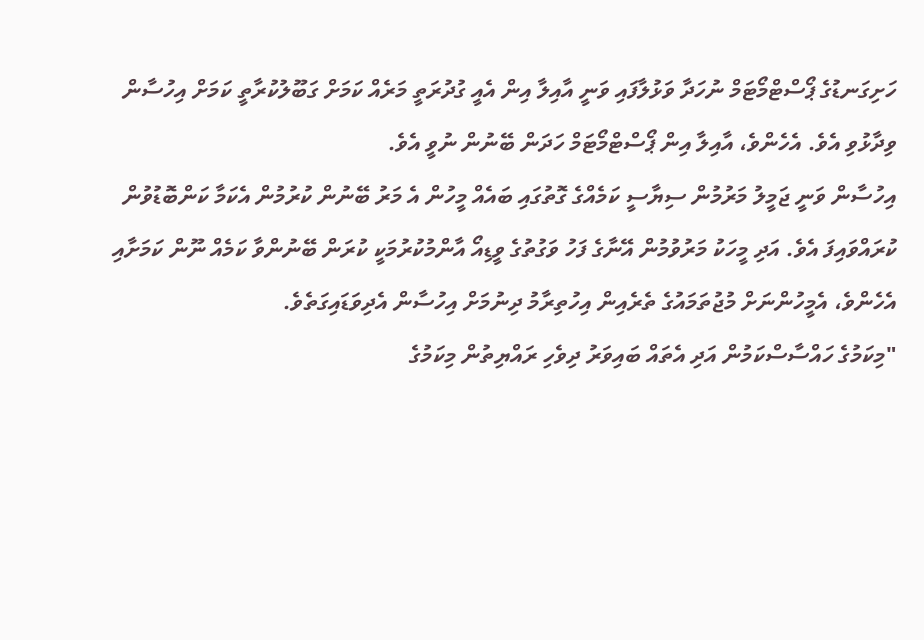ހަށިގަނޑުގެ ޕޯސްޓްމޯޓަމް ނުހަދާ ވަޅުލާފައި ވަނީ އާއިލާ އިން އެއީ ގުދުރަތީ މަރެއް ކަމަށް ގަބޫލުކުރާތީ ކަމަށް އިހުސާން ވިދާޅުވި އެވެ. އެހެންވެ، އާއިލާ އިން ޕޯސްޓްމޯޓަމް ހަދަން ބޭނުން ނުވީ އެވެ.
އިހުސާން ވަނީ ޖަމީލު މަރުމުން ސިޔާސީ ކަމެއްގެ ގޮތުގައި ބައެއް މީހުން އެ މަރު ބޭނުން ކުރުމުން އެކަމާ ކަންބޮޑުވުން ކުރައްވައިފަ އެވެ. އަދި މީހަކު މަރުވުމުން އޭނާގެ ފަހު ވަގުތުގެ ވީޑިއޯ އާންމުކުރުމަކީ ކުރަން ބޭނުންވާ ކަމެއް ނޫން ކަމަށާއި އެހެންވެ، އެމީހުންނަށް މުޖުތަމައުގެ ތެރެއިން އިހުތިރާމު ދިނުމަށް އިހުސާން އެދިވަޑައިގަތެވެ.
"މިކަމުގެ ހައްސާސްކަމުން އަދި އެތައް ބައިވަރު ދިވެހި ރައްޔިތުން މިކަމުގެ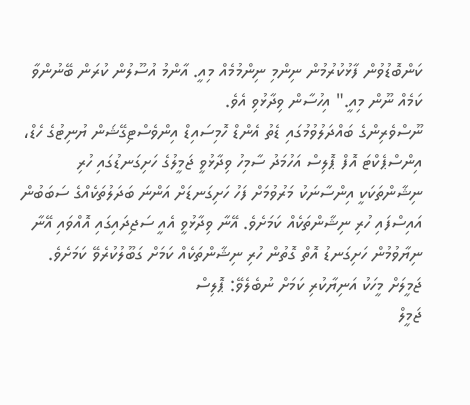ކަންބޮޑުވުން ފާޅުކުރުމުން ނިންމި ނިންމުމެއް މިއީ. އާންމު އުސޫލުން ކުރަން ބޭނުންވާ ކަމެއް ނޫން މިއީ." އިހުސާން ވިދާޅުވި އެވެ.
ނޫސްވެރިންގެ ބައްދަލުވުމުގައި ޑެތު އެންޑް ހޮމިސައިޑް އިންވެސްޓިގޭޝަން ޔުނިޓުގެ ހެޑް، އިންސްޕެކްޓަ އޮފް ޕޮލިސް އަހުމަދު ސާމިހު ވިދާޅުވީ ޖަމީލުގެ ހަށިގަނޑުގައި ހުރި ނިޝާންތަކަކީ އިންސާނަކު މަރުވުމަށް ފަހު ހަށިގަނޑަށް އަންނަ ބަދަލުތަކެއްގެ ސަބަބުން އައިސްފައި ހުރި ނިޝާންތަކެއް ކަމަށެވެ. އޭނާ ވިދާޅުވީ އެއީ ސަޖިދައިގައި އޮއްވައި އޭނާ ނިޔާވުމުން ހަށިގަނޑު އޮތް ގޮތުން ހުރި ނިޝާންތަކެއް ކަމަށް ގަބޫލުކުރެވޭ ކަމަށެވެ.
ޖަމީލަށް މީހަކު އަނިޔާކުރި ކަމަށް ނުބެލެވޭ: ޕޮލިސް
ޖަމީލް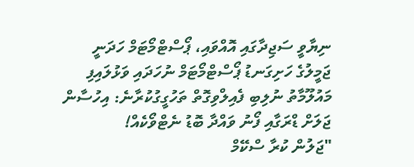ނިޔާވީ ސަޖިދާގައި އޮއްވައި، ޕޯސްޓްމޯޓަމް ހަދަނީ
ޖަމީލުގެ ހަށިގަނޑު ޕޯސްޓްމޯޓަމް ނުހަދައި ވަޅުލައިފި
މައުލޫމާތު ނުލިބި ފެއިލްވިގޮތް ތަހުގީގުކުރާނެ: އިހުސާން
ޖަލަށް ޑްރަގާއި ފޯނު ވައްދާ ބޮޑު ނެޓްވޯކެއް!
"ޖަލުން ކުރާ ސްކޭމް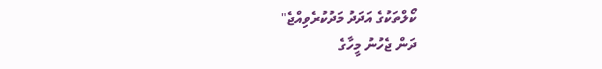ކޯލްތަކުގެ އަދަދު މަދުކުރެވިއްޖެ"
ދަން ޖެހުނު މީހާގެ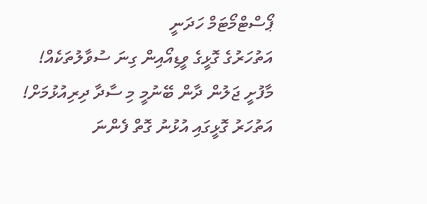ޕޯސްޓްމޯޓަމް ހަދަނީ
އަތުހަރުގެ ގޮޅީގެ ވީޑިއޯއިން ގިނަ ސުވާލުތަކެއް!
މާފުށީ ޖަލުން ދާން ބޭނުމީ މި ސާދާ ދިރިއުޅުމަށް!
އަތުހަރު ގޮޅީގައި އުޅުނު ގޮތް ފެންނަ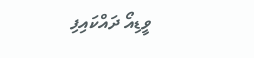ވީޑިއޯ ދައްކައިފި